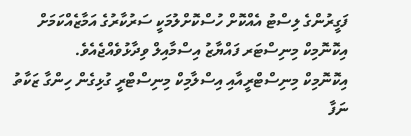ފަގީރުންގެ ލިސްޓު އެއްކޮށް ހުސްކޮށްލުމަކީ ސަރުކާރުގެ އަމާޒެއްކަމަށް އިކޮނޮމިކް މިނިސްޓަރ ފައްޔާޒު އިސްމާއިލް ވިދާޅުވެއްޖެއެވެ.
އިކޮނޮމިކް މިނިސްޓްރީއާއި އިސްލާމިކް މިނިސްޓްރީ ގުޅިގެން ހިންގާ ޒަކާތު ނަފާ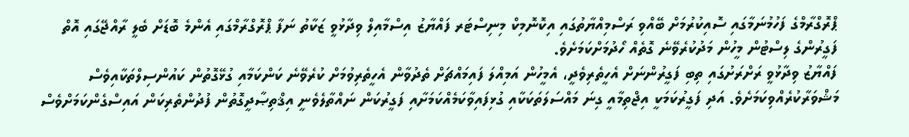ޕްރޮގްރާމްގެ ފަހުމުނަމާގައި ސޮއިކުރުމަށް ބޭއްވި ރަސްމިއްޔާތުގައި އިކޮނޮމިކް މިނިސްޓަރ ފައްޔާޒު އިސްމާއިލް ވިދާޅުވީ ޒަކާތު ނަފާ ޕްރޮގްރާމްގައި އެންމެ ބޮޑަށް ބެލީ ރާއްޖޭގައި އޮތް ފަގީރުންގެ ލިސްޓުން މީހުން މަދުކުރެވޭނެ ގޮތެއް ހޯދުމަށްކަމަށެވެ.
ފައްޔާޒު ވިދާޅުވީ ރަށްރަށުގައި ތިބި ފަގީރުންނަށް އެހީތެރިވެދީ، އެމީހުން އަމިއްލަ ފައިމައްޗަށް ތެދުވާން އެހީތެރިވުމަށް ކުރެވޭނެ ކަންކަމާއި ގުޅޭގޮތުން ކައުންސިލްތަކާއިވެސް މަޝްވަރާކުރެއްވިކަމަށެވެ. އަދި ފަގީރުކަމަކީ އިޖްތިމާއީ ގިނަ މައްސަލަތަކަކާއި ގުޅިފައިވާކަމެއްކަމަށާއި ފަގީރުކަން ނައްތާލެވެނީ އިޤްތިޞާދީގޮތުން ފުދުންތެރިކަން އައިސްގެންކަމަށްވެސް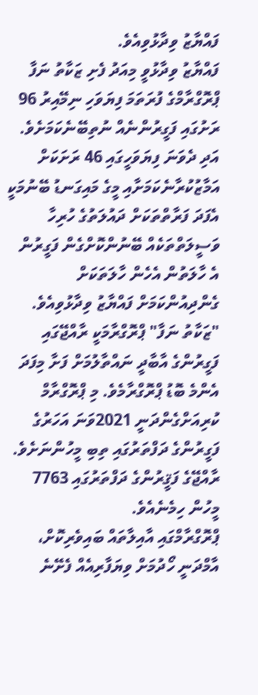ފައްޔާޒު ވިދާޅުވިއެވެ.
ފައްޔާޒު ވިދާޅުވީ މިއަދު ފެށި ޒަކާތު ނަފާ ޕްރޮގްރާމްގެ ފުރަތަމަ ފިޔަވަހި ނިމޭއިރު 96 ރަށުގައި ފަގީރުންނެއް ނުތިބޭނެކަމަށެވެ. އަދި ދެވަނަ ފިޔަވަހީގައި 46 ރަށަކަށް އަމާޒުކުރާނެކަމަށާއި މީގެ މައިގަނޑު ބޭނުމަކީ އެފަދަ ފަރާތްތަކަށް ދައުލަތުގެ ހުރިހާ ވަސީލަތްތަކެއް ބޭނުންކޮށްގެން ފަގީރުން އެ ހާލަތުން އެހެން ހާލަތަކަށް ގެންދިއުންކަމަށް ފައްޔާޒު ވިދާޅުވިއެވެ.
"ޒަކާތު ނަފާ" ޕްރޮގްރާމަކީ ރާއްޖޭގައި ފަގީރުންގެ އާބާދީ ނައްތާލުމަށް ފަށާ މިފަދަ އެންމެ ބޮޑު ޕްރޮގްރާމެވެ. މި ޕްރޮގްރާމް ކުރިއަށްގެންދަނީ 2021ވަނަ އަހަރުގެ ފަގީރުންގެ ދަފްތަރުގައި ތިބި މީހުންނަށެވެ. ރާއްޖޭގެ ފަޤީރުންގެ ދަފްތަރުގައި 7763 މީހުން ހިމެނެއެވެ.
ޕްރޮގްރާމްގައި އާއިލާތައް ބައިވެރިކޮށް، އާމްދަނީ ހޯދުމަށް ވިޔަފާރިއެއް ފެށޭނެ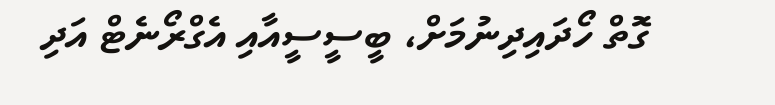ގޮތް ހޯދައިދިނުމަށް، ބީސީސީއާއި އެގްރޯނެޓް އަދި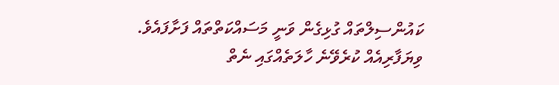ކައުންސިލްތައް ގުޅިގެން ވަނީ މަސައްކަތްތައް ފަށާފައެވެ. ވިޔަފާރިއެއް ކުރެވޭނެ ހާލަތެއްގައި ނެތް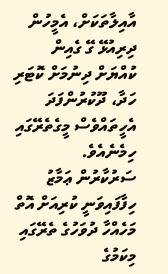އާއިލާތަކަށް، އެމީހުން ދިރިއުޅޭ ގޭ ގެއިން ކުއްޔަށް ދިނުމަށް ކޮޓަރި ހަދާ، ދޫކުރުންފަދަ އެހީތައްވެސް މީގެތެރޭގައި ހިމެނެއެވެ.
ސަރުކާރުން ޢަމާޒު ހިފާފައިވަނީ ކުރިއަށް އޮތް މަހެއްހާ ދުވަހުގެ ތެރޭގައި މިކަމުގެ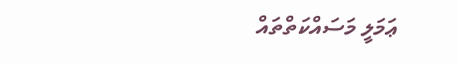ޢަމަލީ މަސައްކަތްތައް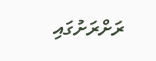ރަށްރަށުގައި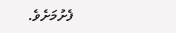ފެށުމަށެވެ.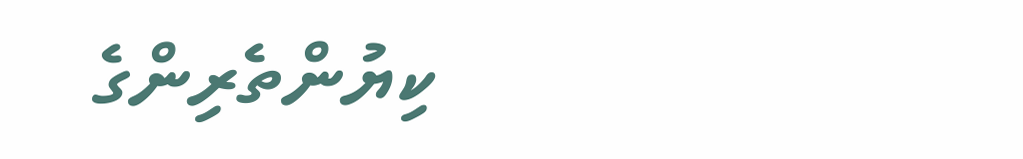ކިޔުންތެރިންގެ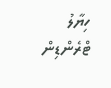ހިޔާލު
ޓްރެންޑިން